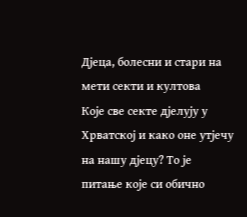Дјеца, болесни и стари на мети секти и култова
Које све секте дјелују у Хрватској и како оне утјечу на нашу дјецу? То је питање које си обично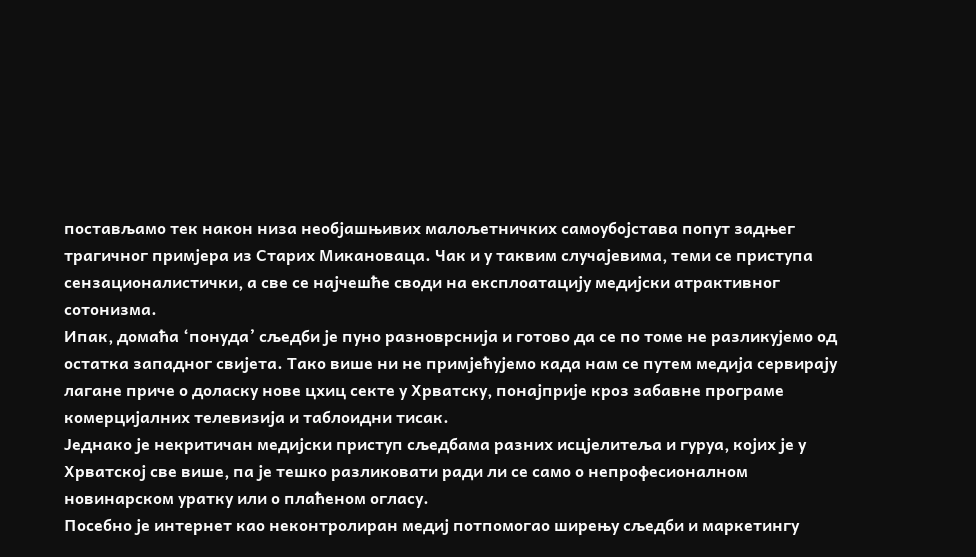постављамо тек након низа необјашњивих малољетничких самоубојстава попут задњег трагичног примјера из Старих Микановаца. Чак и у таквим случајевима, теми се приступа сензационалистички, а све се најчешће своди на експлоатацију медијски атрактивног сотонизма.
Ипак, домаћа ‘понуда’ сљедби је пуно разноврснија и готово да се по томе не разликујемо од остатка западног свијета. Тако више ни не примјећујемо када нам се путем медија сервирају лагане приче о доласку нове цхиц секте у Хрватску, понајприје кроз забавне програме комерцијалних телевизија и таблоидни тисак.
Једнако је некритичан медијски приступ сљедбама разних исцјелитеља и гуруа, којих је у Хрватској све више, па је тешко разликовати ради ли се само о непрофесионалном новинарском уратку или о плаћеном огласу.
Посебно је интернет као неконтролиран медиј потпомогао ширењу сљедби и маркетингу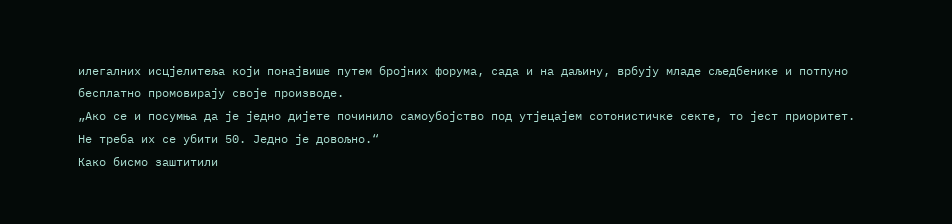илегалних исцјелитеља који понајвише путем бројних форума, сада и на даљину, врбују младе сљедбенике и потпуно бесплатно промовирају своје производе.
„Ако се и посумња да је једно дијете починило самоубојство под утјецајем сотонистичке секте, то јест приоритет. Не треба их се убити 50. Једно је довољно.“
Како бисмо заштитили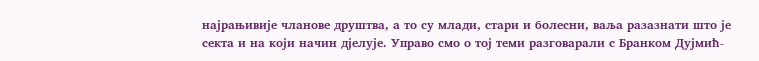најрањивије чланове друштва, а то су млади, стари и болесни, ваља разазнати што је секта и на који начин дјелује. Управо смо о тој теми разговарали с Бранком Дујмић-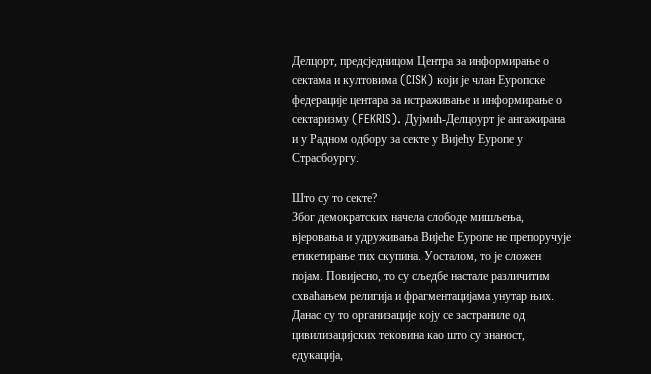Делцорт, предсједницом Центра за информирање о сектама и култовима (CISK) који је члан Еуропске федерације центара за истраживање и информирање о сектаризму (FEKRIS). Дујмић-Делцоурт је ангажирана и у Радном одбору за секте у Вијећу Еуропе у Страсбоургу.

Што су то секте?
Због демократских начела слободе мишљења, вјеровања и удруживања Вијеће Еуропе не препоручује етикетирање тих скупина. Уосталом, то је сложен појам. Повијесно, то су сљедбе настале различитим схваћањем религија и фрагментацијама унутар њих. Данас су то организације коју се застраниле од цивилизацијских тековина као што су знаност, едукација,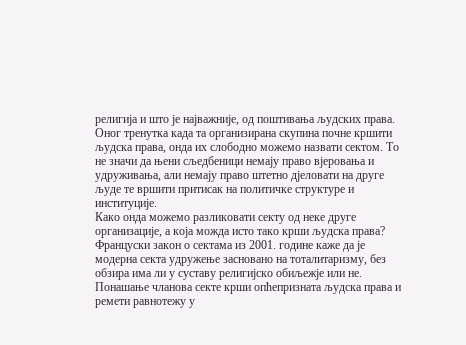религија и што је најважније, од поштивања људских права. Оног тренутка када та организирана скупина почне кршити људска права, онда их слободно можемо назвати сектом. То не значи да њени сљедбеници немају право вјеровања и удруживања, али немају право штетно дјеловати на друге људе те вршити притисак на политичке структуре и институције.
Како онда можемо разликовати секту од неке друге организације, а која можда исто тако крши људска права?
Француски закон о сектама из 2001. године каже да је модерна секта удружење засновано на тоталитаризму, без обзира има ли у суставу религијско обиљежје или не. Понашање чланова секте крши опћепризната људска права и ремети равнотежу у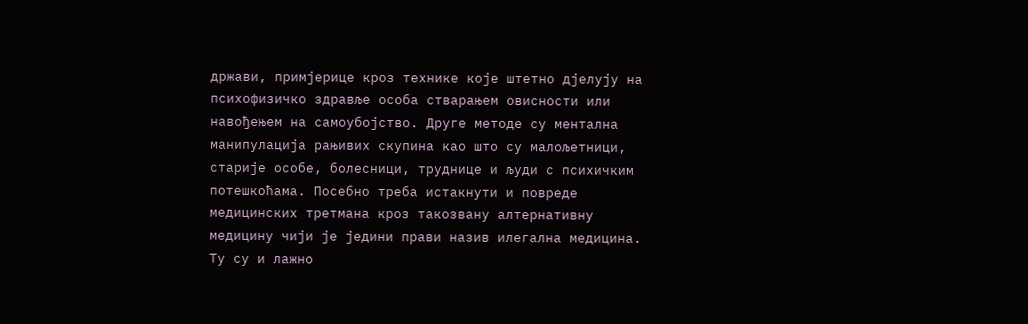држави, примјерице кроз технике које штетно дјелују на психофизичко здравље особа стварањем овисности или навођењем на самоубојство. Друге методе су ментална манипулација рањивих скупина као што су малољетници, старије особе, болесници, труднице и људи с психичким потешкоћама. Посебно треба истакнути и повреде медицинских третмана кроз такозвану алтернативну медицину чији је једини прави назив илегална медицина. Ту су и лажно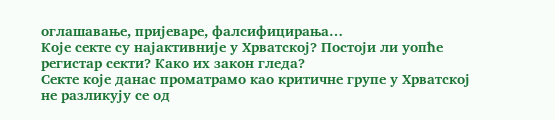оглашавање, пријеваре, фалсифицирања…
Које секте су најактивније у Хрватској? Постоји ли уопће регистар секти? Како их закон гледа?
Секте које данас проматрамо као критичне групе у Хрватској не разликују се од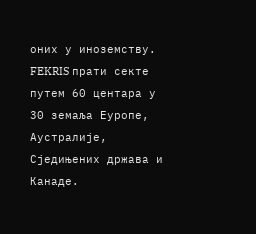оних у иноземству. FEKRIS прати секте путем 60 центара у 30 земаља Еуропе, Аустралије, Сједињених држава и Канаде.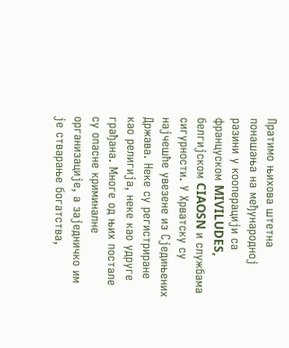Пратимо њихова штетна понашања на међународној разини у кооперацији са француском MIVILUDES, белгијском CIAOSN и службама сигурности. У Хрватску су најчешће увезене из Сједињених Држава. Неке су регистриране као религија, неке као удруге грађана. Многе од њих постале су опасне криминалне организације, а заједничко им је стварање богатства,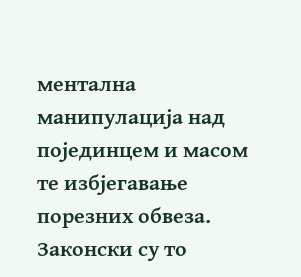ментална манипулација над појединцем и масом те избјегавање порезних обвеза. Законски су то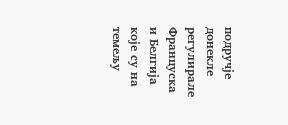подручје донекле регулирале Француска и Белгија које су на темељу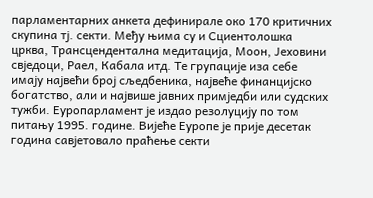парламентарних анкета дефинирале око 170 критичних скупина тј. секти. Међу њима су и Сциентолошка црква, Трансцендентална медитација, Моон, Јеховини свједоци, Раел, Кабала итд. Те групације иза себе имају највећи број сљедбеника, највеће финанцијско богатство, али и највише јавних примједби или судских тужби. Еуропарламент је издао резолуцију по том питању 1995. године. Вијеће Еуропе је прије десетак година савјетовало праћење секти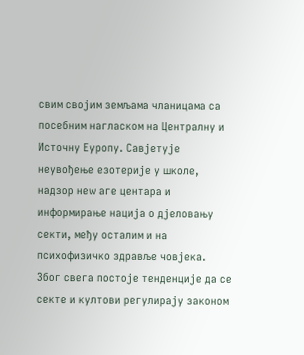свим својим земљама чланицама са посебним нагласком на Централну и Источну Еуропу. Савјетује неувођење езотерије у школе, надзор неw аге центара и информирање нација о дјеловању секти, међу осталим и на психофизичко здравље човјека. Због свега постоје тенденције да се секте и култови регулирају законом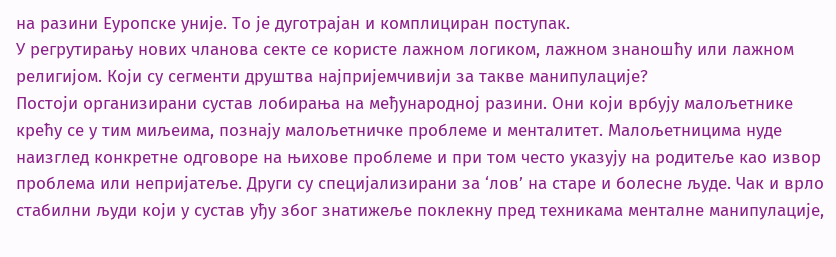на разини Еуропске уније. То је дуготрајан и комплициран поступак.
У регрутирању нових чланова секте се користе лажном логиком, лажном знаношћу или лажном религијом. Који су сегменти друштва најпријемчивији за такве манипулације?
Постоји организирани сустав лобирања на међународној разини. Они који врбују малољетнике крећу се у тим миљеима, познају малољетничке проблеме и менталитет. Малољетницима нуде наизглед конкретне одговоре на њихове проблеме и при том често указују на родитеље као извор проблема или непријатеље. Други су специјализирани за ‘лов’ на старе и болесне људе. Чак и врло стабилни људи који у сустав уђу због знатижеље поклекну пред техникама менталне манипулације,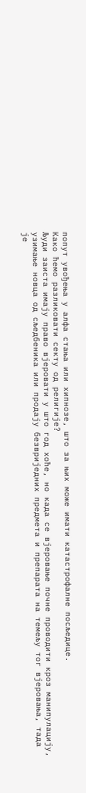попут увођења у алфа стања или хипнозе, што за њих може имати катастрофалне посљедице.
Како ћемо разликовати секту од религије?
Људи заиста имају право вјеровати у што год хоће, но када се вјеровање почне проводити кроз манипулацију, узимање новца од сљедбеника или продају безвриједних предмета и препарата на темељу тог вјеровања, тада је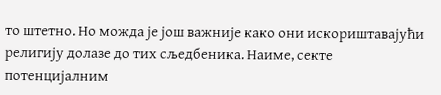то штетно. Но можда је још важније како они искориштавајући религију долазе до тих сљедбеника. Наиме, секте потенцијалним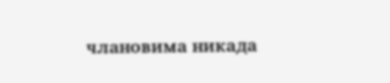члановима никада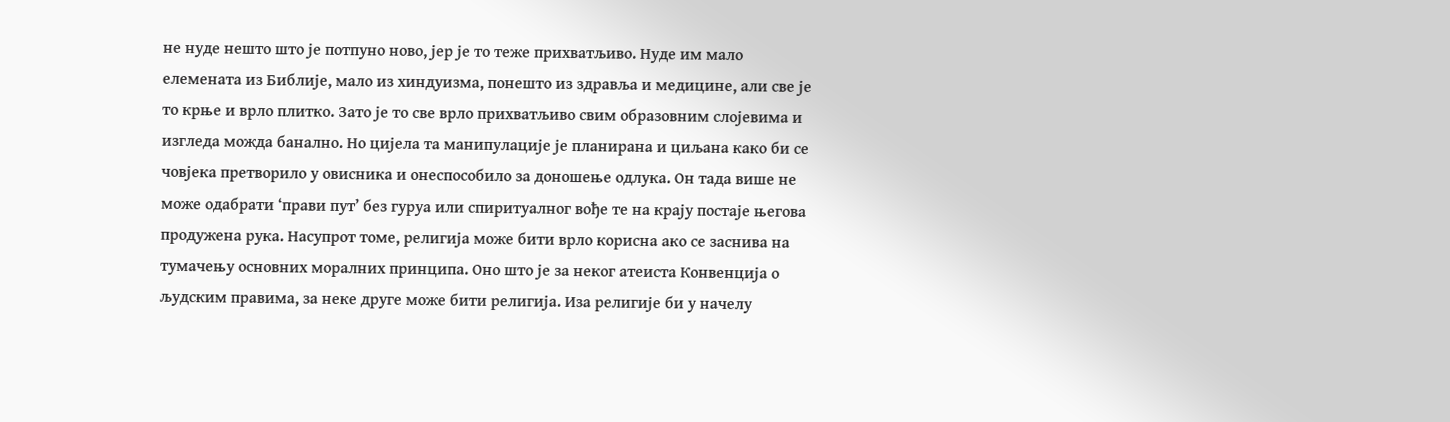не нуде нешто што је потпуно ново, јер је то теже прихватљиво. Нуде им мало елемената из Библије, мало из хиндуизма, понешто из здравља и медицине, али све је то крње и врло плитко. Зато је то све врло прихватљиво свим образовним слојевима и изгледа можда банално. Но цијела та манипулације је планирана и циљана како би се човјека претворило у овисника и онеспособило за доношење одлука. Он тада више не може одабрати ‘прави пут’ без гуруа или спиритуалног вође те на крају постаје његова продужена рука. Насупрот томе, религија може бити врло корисна ако се заснива на тумачењу основних моралних принципа. Оно што је за неког атеиста Конвенција о људским правима, за неке друге може бити религија. Иза религије би у начелу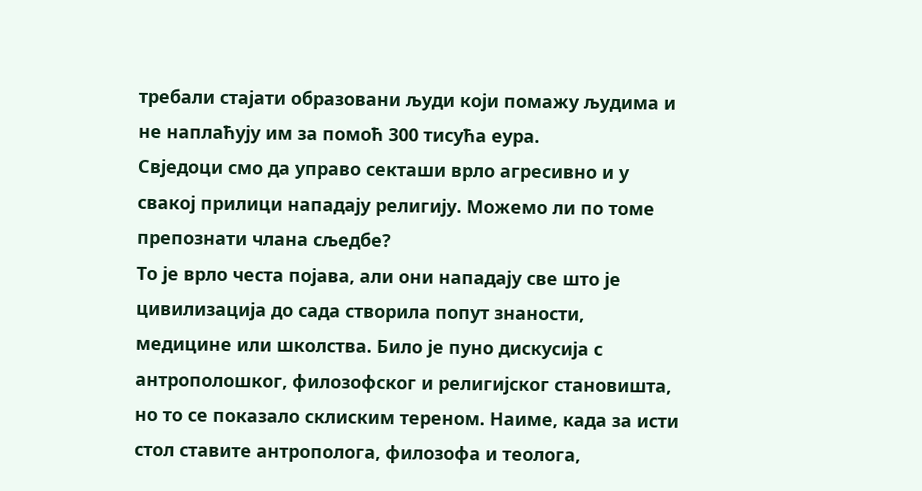требали стајати образовани људи који помажу људима и не наплаћују им за помоћ 300 тисућа еура.
Свједоци смо да управо секташи врло агресивно и у свакој прилици нападају религију. Можемо ли по томе препознати члана сљедбе?
То је врло честа појава, али они нападају све што је цивилизација до сада створила попут знаности, медицине или школства. Било је пуно дискусија с антрополошког, филозофског и религијског становишта, но то се показало склиским тереном. Наиме, када за исти стол ставите антрополога, филозофа и теолога,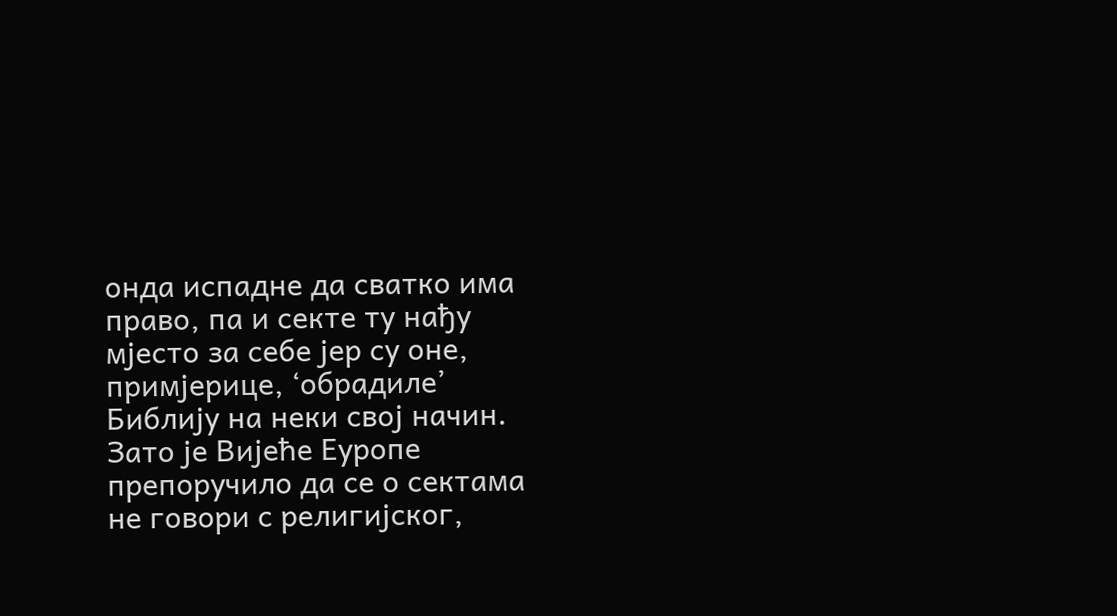онда испадне да сватко има право, па и секте ту нађу мјесто за себе јер су оне, примјерице, ‘обрадиле’ Библију на неки свој начин. Зато је Вијеће Еуропе препоручило да се о сектама не говори с религијског,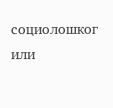социолошког или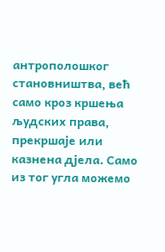антрополошког становништва, већ само кроз кршења људских права, прекршаје или казнена дјела. Само из тог угла можемо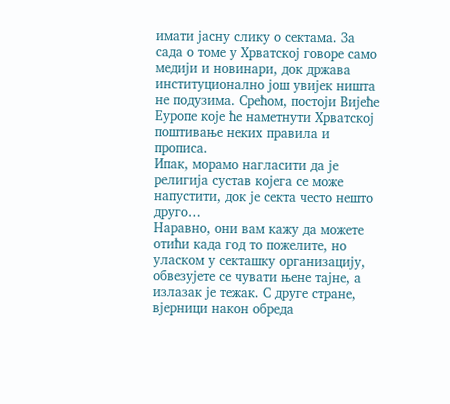имати јасну слику о сектама. За сада о томе у Хрватској говоре само медији и новинари, док држава институционално још увијек ништа не подузима. Срећом, постоји Вијеће Еуропе које ће наметнути Хрватској поштивање неких правила и прописа.
Ипак, морамо нагласити да је религија сустав којега се може напустити, док је секта често нешто друго…
Наравно, они вам кажу да можете отићи када год то пожелите, но уласком у секташку организацију, обвезујете се чувати њене тајне, а излазак је тежак. С друге стране, вјерници након обреда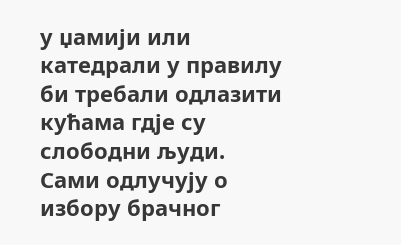у џамији или катедрали у правилу би требали одлазити кућама гдје су слободни људи. Сами одлучују о избору брачног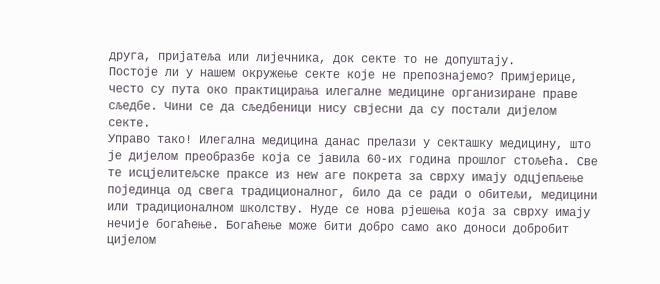друга, пријатеља или лијечника, док секте то не допуштају.
Постоје ли у нашем окружење секте које не препознајемо? Примјерице, често су пута око практицирања илегалне медицине организиране праве сљедбе. Чини се да сљедбеници нису свјесни да су постали дијелом секте.
Управо тако! Илегална медицина данас прелази у секташку медицину, што је дијелом преобразбе која се јавила 60-их година прошлог стољећа. Све те исцјелитељске праксе из неw аге покрета за сврху имају одцјепљење појединца од свега традиционалног, било да се ради о обитељи, медицини или традиционалном школству. Нуде се нова рјешења која за сврху имају нечије богаћење. Богаћење може бити добро само ако доноси добробит цијелом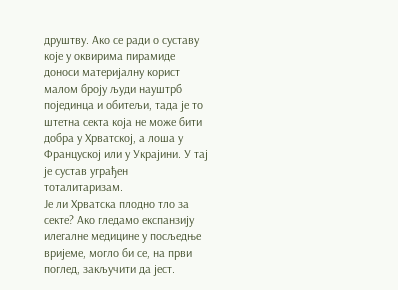друштву. Ако се ради о суставу које у оквирима пирамиде доноси материјалну корист малом броју људи науштрб појединца и обитељи, тада је то штетна секта која не може бити добра у Хрватској, а лоша у Француској или у Украјини. У тај је сустав уграђен тоталитаризам.
Је ли Хрватска плодно тло за секте? Ако гледамо експанзију илегалне медицине у посљедње вријеме, могло би се, на први поглед, закључити да јест.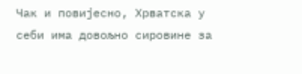Чак и повијесно, Хрватска у себи има довољно сировине за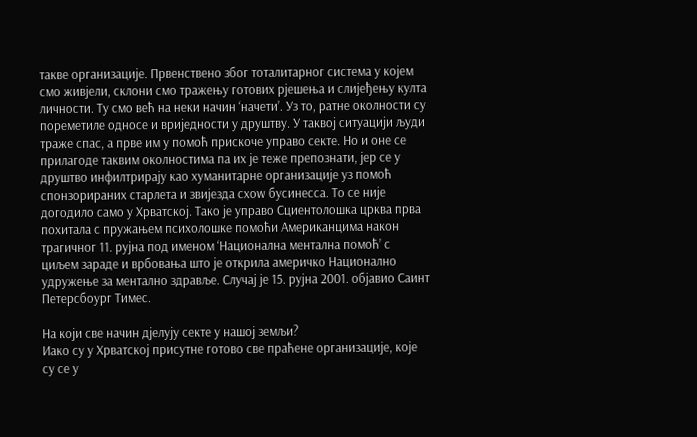такве организације. Првенствено због тоталитарног система у којем смо живјели, склони смо тражењу готових рјешења и слијеђењу култа личности. Ту смо већ на неки начин ‘начети’. Уз то, ратне околности су пореметиле односе и вриједности у друштву. У таквој ситуацији људи траже спас, а прве им у помоћ прискоче управо секте. Но и оне се прилагоде таквим околностима па их је теже препознати, јер се у друштво инфилтрирају као хуманитарне организације уз помоћ спонзорираних старлета и звијезда схоw бусинесса. То се није догодило само у Хрватској. Тако је управо Сциентолошка црква прва похитала с пружањем психолошке помоћи Американцима након трагичног 11. рујна под именом ‘Национална ментална помоћ’ с циљем зараде и врбовања што је открила америчко Национално удружење за ментално здравље. Случај је 15. рујна 2001. објавио Саинт Петерсбоург Тимес.

На који све начин дјелују секте у нашој земљи?
Иако су у Хрватској присутне готово све праћене организације, које су се у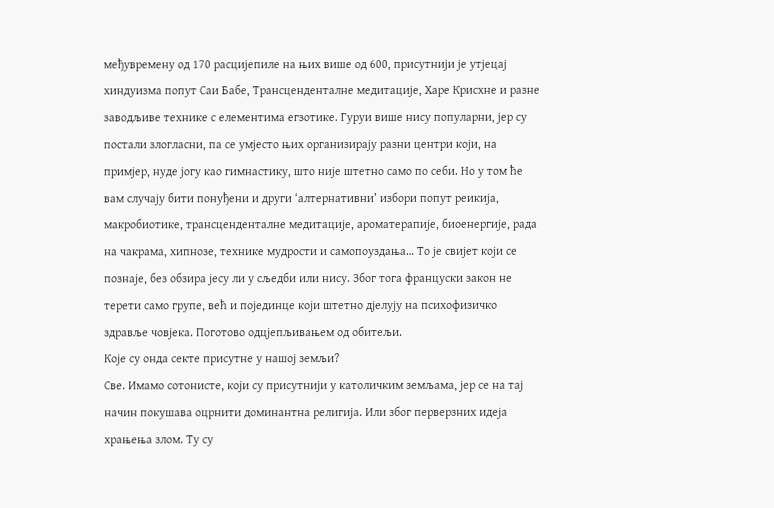међувремену од 170 расцијепиле на њих више од 600, присутнији је утјецај хиндуизма попут Саи Бабе, Трансценденталне медитације, Харе Крисхне и разне заводљиве технике с елементима егзотике. Гуруи више нису популарни, јер су постали злогласни, па се умјесто њих организирају разни центри који, на примјер, нуде јогу као гимнастику, што није штетно само по себи. Но у том ће вам случају бити понуђени и други ‘алтернативни’ избори попут реикија, макробиотике, трансценденталне медитације, ароматерапије, биоенергије, рада на чакрама, хипнозе, технике мудрости и самопоуздања… То је свијет који се познаје, без обзира јесу ли у сљедби или нису. Због тога француски закон не терети само групе, већ и појединце који штетно дјелују на психофизичко здравље човјека. Поготово одцјепљивањем од обитељи.
Које су онда секте присутне у нашој земљи?
Све. Имамо сотонисте, који су присутнији у католичким земљама, јер се на тај начин покушава оцрнити доминантна религија. Или због перверзних идеја храњења злом. Ту су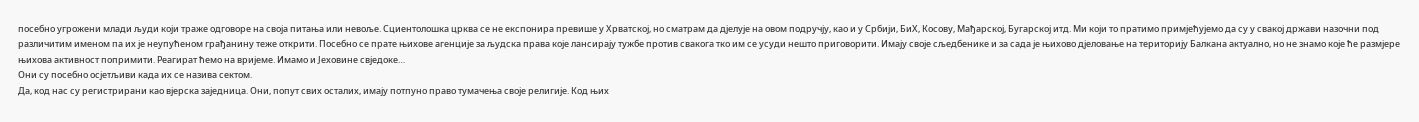посебно угрожени млади људи који траже одговоре на своја питања или невоље. Сциентолошка црква се не експонира превише у Хрватској, но сматрам да дјелује на овом подручју, као и у Србији, БиХ, Косову, Мађарској, Бугарској итд. Ми који то пратимо примјећујемо да су у свакој држави назочни под различитим именом па их је неупућеном грађанину теже открити. Посебно се прате њихове агенције за људска права које лансирају тужбе против свакога тко им се усуди нешто приговорити. Имају своје сљедбенике и за сада је њихово дјеловање на територију Балкана актуално, но не знамо које ће размјере њихова активност попримити. Реагират ћемо на вријеме. Имамо и Јеховине свједоке…
Они су посебно осјетљиви када их се назива сектом.
Да, код нас су регистрирани као вјерска заједница. Они, попут свих осталих, имају потпуно право тумачења своје религије. Код њих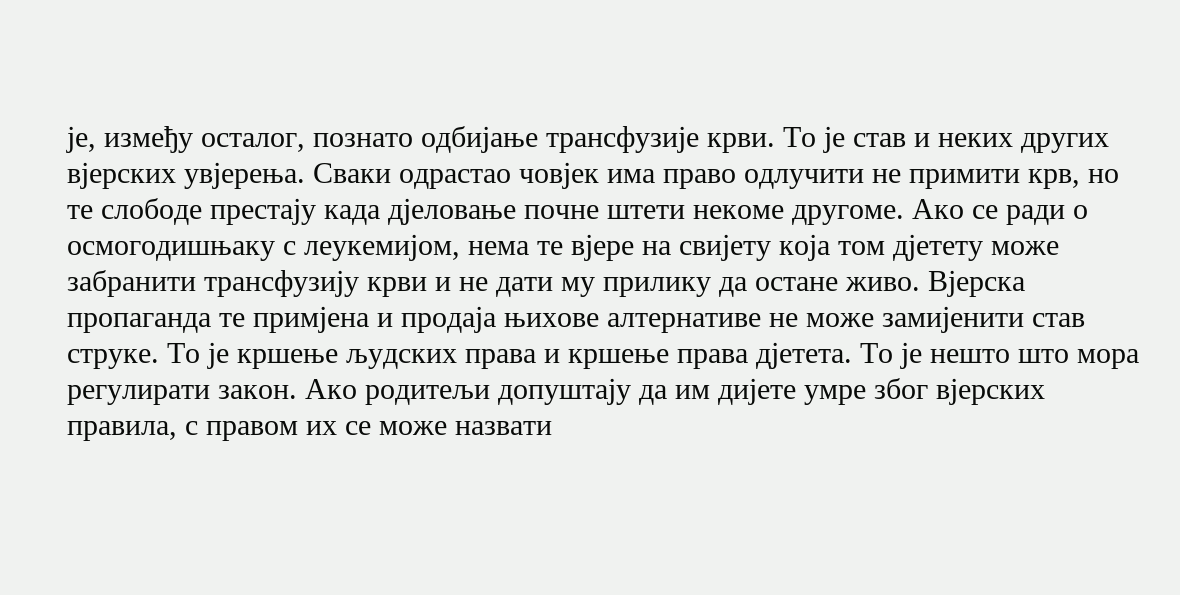је, између осталог, познато одбијање трансфузије крви. То је став и неких других вјерских увјерења. Сваки одрастао човјек има право одлучити не примити крв, но те слободе престају када дјеловање почне штети некоме другоме. Ако се ради о осмогодишњаку с леукемијом, нема те вјере на свијету која том дјетету може забранити трансфузију крви и не дати му прилику да остане живо. Вјерска пропаганда те примјена и продаја њихове алтернативе не може замијенити став струке. То је кршење људских права и кршење права дјетета. То је нешто што мора регулирати закон. Ако родитељи допуштају да им дијете умре због вјерских правила, с правом их се може назвати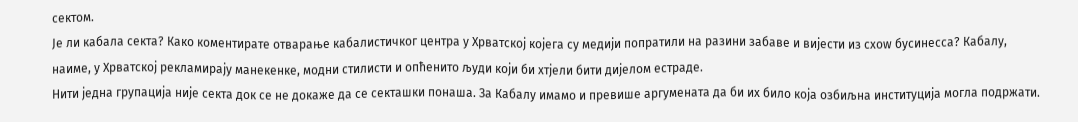сектом.
Је ли кабала секта? Како коментирате отварање кабалистичког центра у Хрватској којега су медији попратили на разини забаве и вијести из схоw бусинесса? Кабалу, наиме, у Хрватској рекламирају манекенке, модни стилисти и опћенито људи који би хтјели бити дијелом естраде.
Нити једна групација није секта док се не докаже да се секташки понаша. За Кабалу имамо и превише аргумената да би их било која озбиљна институција могла подржати.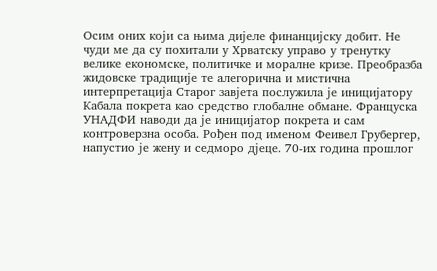Осим оних који са њима дијеле финанцијску добит. Не чуди ме да су похитали у Хрватску управо у тренутку велике економске, политичке и моралне кризе. Преобразба жидовске традиције те алегорична и мистична интерпретација Старог завјета послужила је иницијатору Кабала покрета као средство глобалне обмане. Француска УНАДФИ наводи да је иницијатор покрета и сам контроверзна особа. Рођен под именом Феивел Грубергер, напустио је жену и седморо дјеце. 70-их година прошлог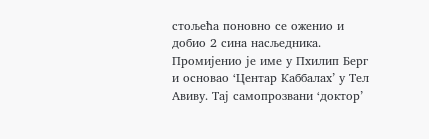стољећа поновно се оженио и добио 2 сина насљедника. Промијенио је име у Пхилип Берг и основао ‘Центар Каббалах’ у Тел Авиву. Тај самопрозвани ‘доктор’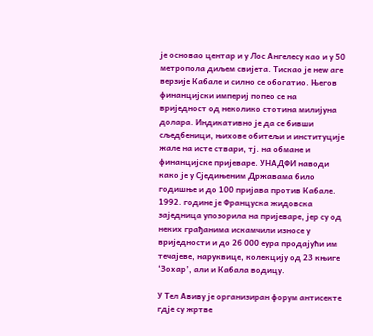је основао центар и у Лос Ангелесу као и у 50 метропола диљем свијета. Тискао је неw аге верзије Кабале и силно се обогатио. Његов финанцијски империј попео се на вриједност од неколико стотина милијуна долара. Индикативно је да се бивши сљедбеници, њихове обитељи и институције жале на исте ствари, тј. на обмане и финанцијске пријеваре. УНАДФИ наводи како је у Сједињеним Државама било годишње и до 100 пријава против Кабале. 1992. године је Француска жидовска заједница упозорила на пријеваре, јер су од неких грађанима искамчили износе у вриједности и до 26 000 еура продајући им течајеве, наруквице, колекцију од 23 књиге ‘Зохар’, али и Кабала водицу.

У Тел Авиву је организиран форум антисекте гдје су жртве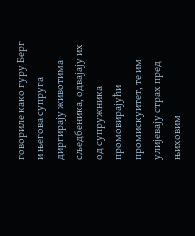говориле како гуру Берг и његова супруга диргирају животима сљедбеника, одвајају их од супружника промовирајући промискуитет, те им улијевају страх пред њиховим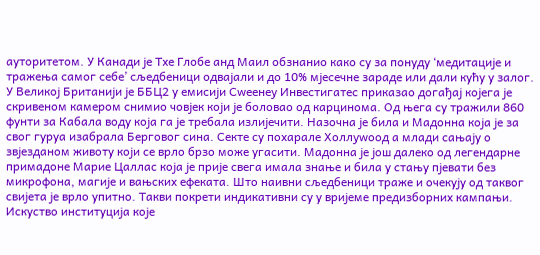ауторитетом. У Канади је Тхе Глобе анд Маил обзнанио како су за понуду ‘медитације и тражења самог себе’ сљедбеници одвајали и до 10% мјесечне зараде или дали кућу у залог. У Великој Британији је ББЦ2 у емисији Сwеенеy Инвестигатес приказао догађај којега је скривеном камером снимио човјек који је боловао од карцинома. Од њега су тражили 860 фунти за Кабала воду која га је требала излијечити. Назочна је била и Мадонна која је за свог гуруа изабрала Берговог сина. Секте су похарале Холлywоод а млади сањају о звјезданом животу који се врло брзо може угасити. Мадонна је још далеко од легендарне примадоне Марие Цаллас која је прије свега имала знање и била у стању пјевати без микрофона, магије и вањских ефеката. Што наивни сљедбеници траже и очекују од таквог свијета је врло упитно. Такви покрети индикативни су у вријеме предизборних кампањи. Искуство институција које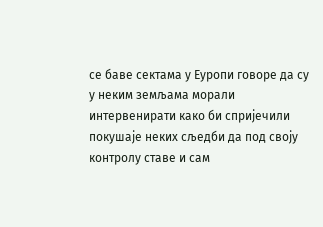се баве сектама у Еуропи говоре да су у неким земљама морали интервенирати како би спријечили покушаје неких сљедби да под своју контролу ставе и сам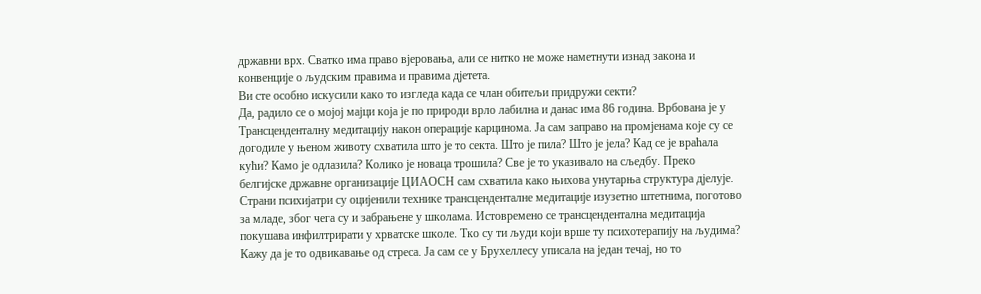државни врх. Сватко има право вјеровања, али се нитко не може наметнути изнад закона и конвенције о људским правима и правима дјетета.
Ви сте особно искусили како то изгледа када се члан обитељи придружи секти?
Да, радило се о мојој мајци која је по природи врло лабилна и данас има 86 година. Врбована је у Трансценденталну медитацију након операције карцинома. Ја сам заправо на промјенама које су се догодиле у њеном животу схватила што је то секта. Што је пила? Што је јела? Кад се је враћала кући? Камо је одлазила? Колико је новаца трошила? Све је то указивало на сљедбу. Преко белгијске државне организације ЦИАОСН сам схватила како њихова унутарња структура дјелује. Страни психијатри су оцијенили технике трансценденталне медитације изузетно штетнима, поготово за младе, због чега су и забрањене у школама. Истовремено се трансцендентална медитација покушава инфилтрирати у хрватске школе. Тко су ти људи који врше ту психотерапију на људима? Кажу да је то одвикавање од стреса. Ја сам се у Бруxеллесу уписала на један течај, но то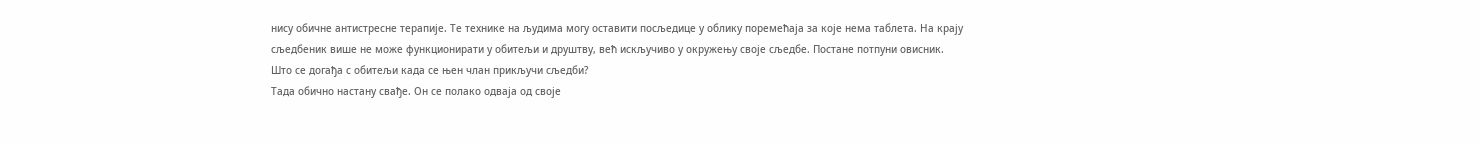нису обичне антистресне терапије. Те технике на људима могу оставити посљедице у облику поремећаја за које нема таблета. На крају сљедбеник више не може функционирати у обитељи и друштву, већ искључиво у окружењу своје сљедбе. Постане потпуни овисник.
Што се догађа с обитељи када се њен члан прикључи сљедби?
Тада обично настану свађе. Он се полако одваја од своје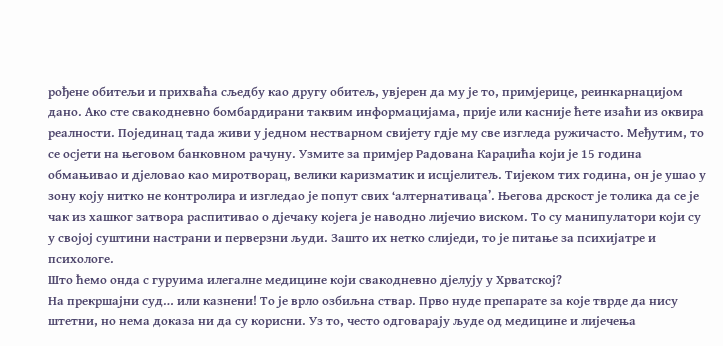рођене обитељи и прихваћа сљедбу као другу обитељ, увјерен да му је то, примјерице, реинкарнацијом дано. Ако сте свакодневно бомбардирани таквим информацијама, прије или касније ћете изаћи из оквира реалности. Појединац тада живи у једном нестварном свијету гдје му све изгледа ружичасто. Међутим, то се осјети на његовом банковном рачуну. Узмите за примјер Радована Караџића који је 15 година обмањивао и дјеловао као миротворац, велики каризматик и исцјелитељ. Тијеком тих година, он је ушао у зону коју нитко не контролира и изгледао је попут свих ‘алтернативаца’. Његова дрскост је толика да се је чак из хашког затвора распитивао о дјечаку којега је наводно лијечио виском. То су манипулатори који су у својој суштини настрани и перверзни људи. Зашто их нетко слиједи, то је питање за психијатре и психологе.
Што ћемо онда с гуруима илегалне медицине који свакодневно дјелују у Хрватској?
На прекршајни суд… или казнени! То је врло озбиљна ствар. Прво нуде препарате за које тврде да нису штетни, но нема доказа ни да су корисни. Уз то, често одговарају људе од медицине и лијечења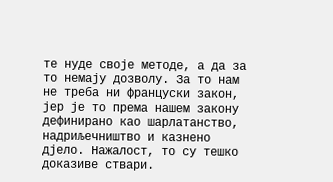те нуде своје методе, а да за то немају дозволу. За то нам не треба ни француски закон, јер је то према нашем закону дефинирано као шарлатанство, надриљечништво и казнено дјело. Нажалост, то су тешко доказиве ствари.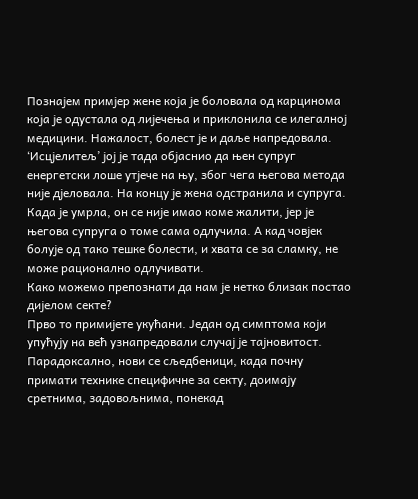Познајем примјер жене која је боловала од карцинома која је одустала од лијечења и приклонила се илегалној медицини. Нажалост, болест је и даље напредовала. ‘Исцјелитељ’ јој је тада објаснио да њен супруг енергетски лоше утјече на њу, због чега његова метода није дјеловала. На концу је жена одстранила и супруга. Када је умрла, он се није имао коме жалити, јер је његова супруга о томе сама одлучила. А кад човјек болује од тако тешке болести, и хвата се за сламку, не може рационално одлучивати.
Како можемо препознати да нам је нетко близак постао дијелом секте?
Прво то примијете укућани. Један од симптома који упућују на већ узнапредовали случај је тајновитост. Парадоксално, нови се сљедбеници, када почну примати технике специфичне за секту, доимају сретнима, задовољнима, понекад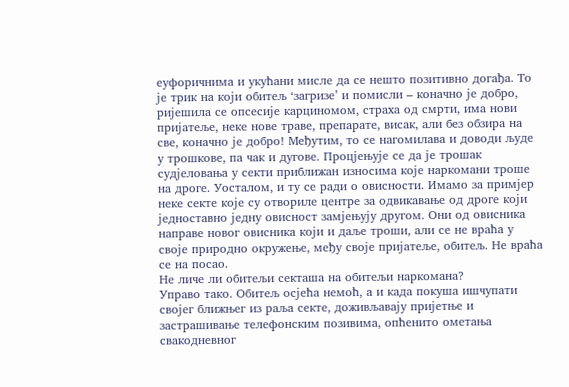еуфоричнима и укућани мисле да се нешто позитивно догађа. То је трик на који обитељ ‘загризе’ и помисли – коначно је добро, ријешила се опсесије карциномом, страха од смрти, има нови пријатеље, неке нове траве, препарате, висак, али без обзира на све, коначно је добро! Међутим, то се нагомилава и доводи људе у трошкове, па чак и дугове. Процјењује се да је трошак судјеловања у секти приближан износима које наркомани троше на дроге. Уосталом, и ту се ради о овисности. Имамо за примјер неке секте које су отвориле центре за одвикавање од дроге који једноставно једну овисност замјењују другом. Они од овисника направе новог овисника који и даље троши, али се не враћа у своје природно окружење, међу своје пријатеље, обитељ. Не враћа се на посао.
Не личе ли обитељи секташа на обитељи наркомана?
Управо тако. Обитељ осјећа немоћ, а и када покуша ишчупати својег ближњег из раља секте, доживљавају пријетње и застрашивање телефонским позивима, опћенито ометања свакодневног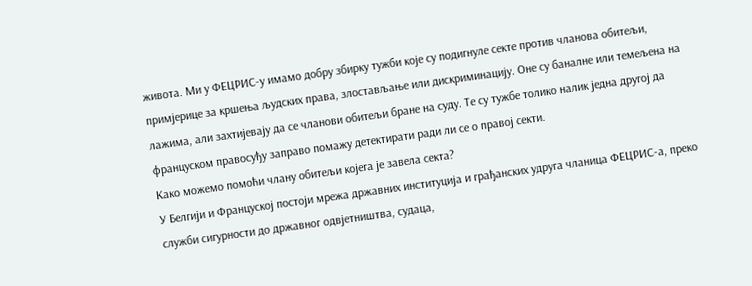живота. Ми у ФЕЦРИС-у имамо добру збирку тужби које су подигнуле секте против чланова обитељи, примјерице за кршења људских права, злостављање или дискриминацију. Оне су баналне или темељена на лажима, али захтијевају да се чланови обитељи бране на суду. Те су тужбе толико налик једна другој да француском правосуђу заправо помажу детектирати ради ли се о правој секти.
Како можемо помоћи члану обитељи којега је завела секта?
У Белгији и Француској постоји мрежа државних институција и грађанских удруга чланица ФЕЦРИС-а, преко служби сигурности до државног одвјетништва, судаца,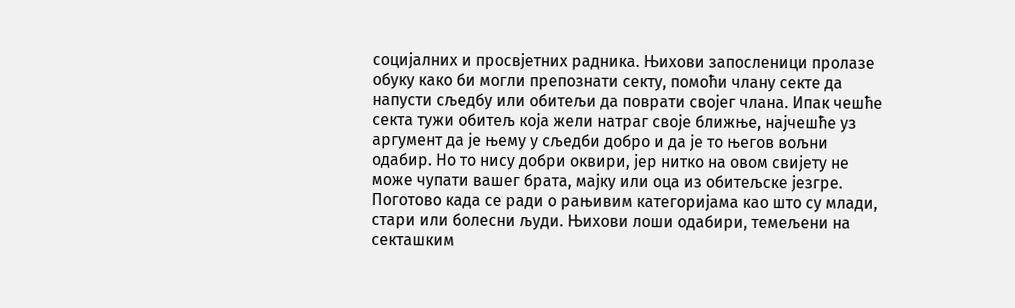социјалних и просвјетних радника. Њихови запосленици пролазе обуку како би могли препознати секту, помоћи члану секте да напусти сљедбу или обитељи да поврати својег члана. Ипак чешће секта тужи обитељ која жели натраг своје ближње, најчешће уз аргумент да је њему у сљедби добро и да је то његов вољни одабир. Но то нису добри оквири, јер нитко на овом свијету не може чупати вашег брата, мајку или оца из обитељске језгре. Поготово када се ради о рањивим категоријама као што су млади, стари или болесни људи. Њихови лоши одабири, темељени на секташким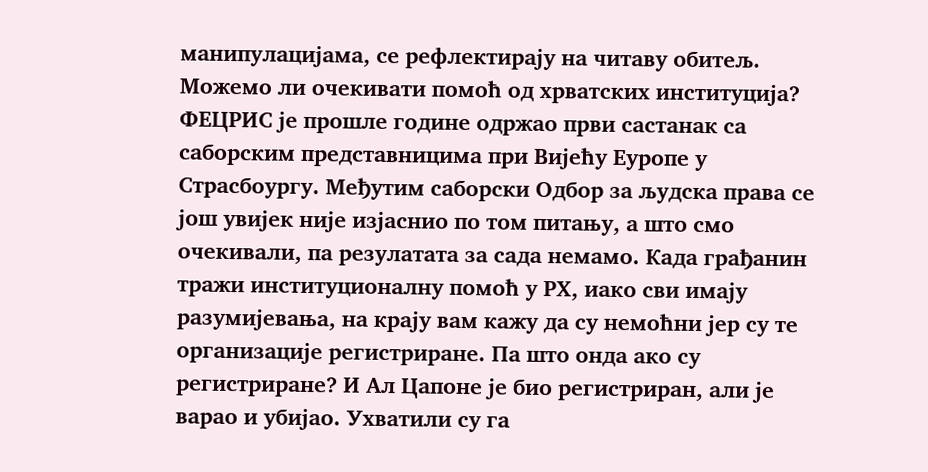манипулацијама, се рефлектирају на читаву обитељ.
Можемо ли очекивати помоћ од хрватских институција?
ФЕЦРИС је прошле године одржао први састанак са саборским представницима при Вијећу Еуропе у Страсбоургу. Међутим саборски Одбор за људска права се још увијек није изјаснио по том питању, а што смо очекивали, па резулатата за сада немамо. Када грађанин тражи институционалну помоћ у РХ, иако сви имају разумијевања, на крају вам кажу да су немоћни јер су те организације регистриране. Па што онда ако су регистриране? И Ал Цапоне је био регистриран, али је варао и убијао. Ухватили су га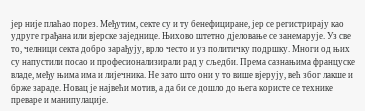јер није плаћао порез. Међутим, секте су и ту бенефициране, јер се регистрирају као удруге грађана или вјерске заједнице. Њихово штетно дјеловање се занемарује. Уз све то, челници секта добро зарађују, врло често и уз политичку подршку. Многи од њих су напустили посао и професионализирали рад у сљедби. Према сазнањима француске владе, међу њима има и лијечника. Не зато што они у то више вјерују, већ због лакше и брже зараде. Новац је највећи мотив, а да би се дошло до њега користе се технике преваре и манипулације.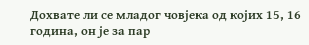Дохвате ли се младог човјека од којих 15, 16 година, он је за пар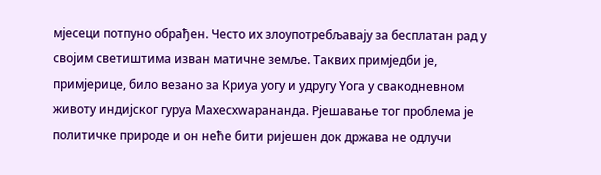мјесеци потпуно обрађен. Често их злоупотребљавају за бесплатан рад у својим светиштима изван матичне земље. Таквих примједби је, примјерице, било везано за Криyа yогу и удругу Yога у свакодневном животу индијског гуруа Махесхwарананда. Рјешавање тог проблема је политичке природе и он неће бити ријешен док држава не одлучи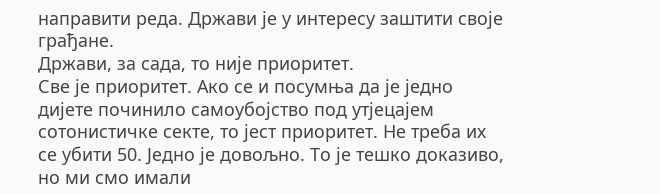направити реда. Држави је у интересу заштити своје грађане.
Држави, за сада, то није приоритет.
Све је приоритет. Ако се и посумња да је једно дијете починило самоубојство под утјецајем сотонистичке секте, то јест приоритет. Не треба их се убити 50. Једно је довољно. То је тешко доказиво, но ми смо имали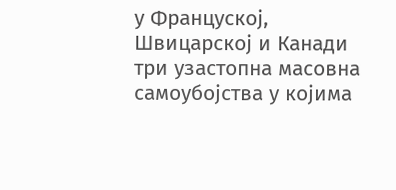у Француској, Швицарској и Канади три узастопна масовна самоубојства у којима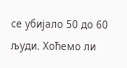се убијало 50 до 60 људи. Хоћемо ли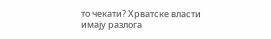то чекати? Хрватске власти имају разлога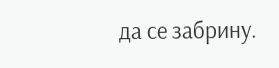да се забрину.